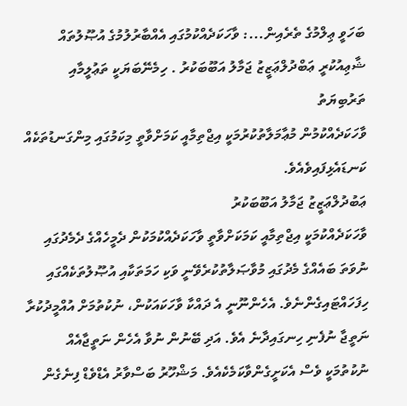ބަހަވީ ޢިލްމުގެ ތެރެއިން...: ވާހަކަދެއްކުމުގައި އެއްބާރުލުމުގެ އުޞޫލުތައް
ޝާޢިއުކުރީ ޢަބްދުލްޢަޒީޒު ޖަމާލު އަބޫބަކުރު . ހިމެނޭބަޔަކީ ތަޢުލީމާއި ތަރުބިޔަތު
ވާހަކަދެއްކުމުން މުޢާމަލާތުކުރުމަކީ އިޖްތިމާއީ ކަމަށްވާތީ މިކަމުގައި މިންގަނޑުތަކެއް ކަނޑައެޅިފައިވެއެވެ.
ޢަބުދުލްޢަޒީޒު ޖަމާލު އަބޫބަކުރު
ވާހަކަދެއްކުމަކީ އިޖްތިމާއީ ކަމަކަށްވާތީ ވާހަކަދެއްކުމަކުން ދެމީހެއްގެ ދެމެދުގައި ނުވަތަ ބައެއްގެ މެދުގައި މުވާޞަލާތުކުރެވޭނީ ވަކި ހަމަތަކާއި އުޞޫލުތަކެއްގައި ހިފަހައްޓައިގެންނެވެ. އެހެންނޫނީ އެ ދައްކާ ވާހަކައަކުން، ނުކުތުމަށް އުއްމީދުކުރާ ނަތީޖާ ނުފެނި ހިނގައިދާނެ އެވެ. އަދި ބޭނުން ނުވާ އެހެން ނަތީޖާއެއް ނުކުތުމަކީ ވެސް އެކަށީގެންވާކަމެކެއެވެ. މަޝްހޫރު ބަސްވާރު އެޑްވެޑް ފިނެގެން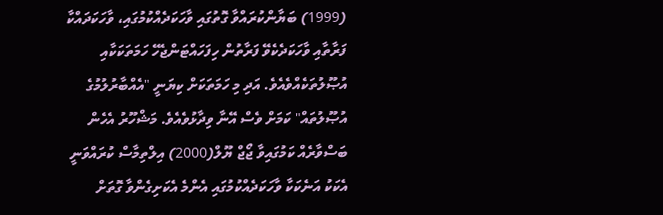(1999) ބަޔާންކުރައްވާ ގޮތުގައި ވާހަކަދެއްކުމުގައި، ވާހަކަދައްކާ ފަރާތާއި ވާހަކަދެކެވޭ ފަރާތުން ހިފަހައްޓަންޖެހޭ ހަމަތަކަކާއި އުޞޫލުތަކެއްވެއެވެ. އަދި މި ހަމަތަކަށް ކިޔަނީ "އެއްބާރުލުމުގެ އުޞޫލުތައް" ކަމަށް ވެސް އޭނާ ވިދާޅުވެއެވެ. މަޝްހޫރު އެހެން ބަސްވާރެއް ކަމުގައިވާ ޖޯޖް ޔޫލް(2000) އިލްތިމާސް ކުރައްވަނީ އެކަކު އަނެކަކާ ވާހަކަދެއްކުމުގައި އެންމެ އެކަށިގެންވާ ގޮތަށް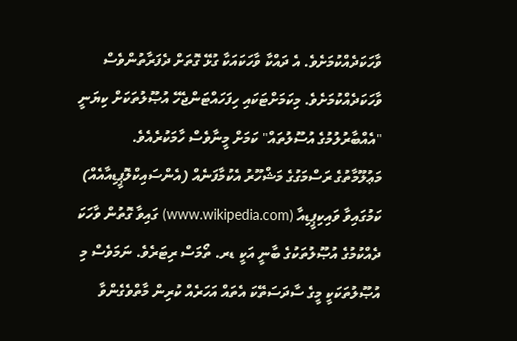ވާހަކަދެއްކުމަށެވެ. އެ ދައްކާ ވާހަކައަކާ ގުޅޭ ގޮތަށް ދެފަރާތުންވެސް ވާހަކަދެއްކުމަށެވެ. މިކަމަށްޓަކައި ހިފަހައްޓަންޖެހޭ އުޞޫލުތަކަށް ކިޔަނީ "އެއްބާރުލުމުގެ އުސޫލުތައް" ކަމަށް މީނާވެސް ހާމަކުރެއެވެ.
މަޢުލޫމާތުގެ ރަސްމަގުގެ މަޝްހޫރު އެކުމާފަނެއް (އެންސައިކްލޮޕީޑިއާއެއް) ކަމުގައިވާ ވައިކިޕީޑިއާ (www.wikipedia.com) ގައިވާ ގޮތުން ވާހަކަ ދެއްކުމުގެ އުޞޫލުތަކުގެ ބާނީ އަކީ ޑރ. ތޯމަސް ރިޓަރެވެ. ނަމަވެސް މި އުޞޫލުތަކަކީ މީގެ ސާދަސަތޭކަ އެތައް އަހަރެއް ކުރިން މާތްވެގެންވާ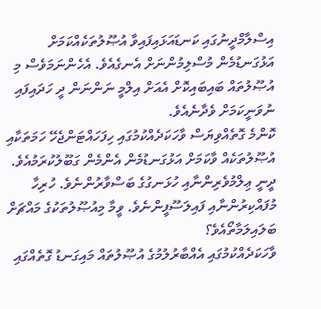އިސްލާމްދީނުގައި ކަނޑައަޅައިފައިވާ އުޞޫލުތަކެއްކަމަށް އަޅުގަނޑުމެން މުސްލިމުންނަށް އެނގެއެވެ. އެހެންނަމަވެސް މި އުޞޫލުތައް ބައިބައިކޮށް އެއަށް އިލްމީ ނަންނަން ދީ ހަދައިފައި ނުވަނީކަމަށް ވެދާނެއެވެ.
ކޮންމެ ގޮތެއްވިޔަސް ވާހަކަދެއްކުމުގައި ހިފަހައްޓަންޖެހޭ ހަމަތަކާއި އުޞޫލުތަކެއް ވާކަމަށް އަޅުގަނޑުމެން އެންމެން ގަބޫލުކުރަމުއެވެ. ދީނީ ޢިލްމުވެރިންނާއި ހުޅަނގުގެ ބަސްވާރުންނެވެ. ހުރިހާ މުފައްކިރުންނާއި ފައިލަސޫފީންނެވެ. ވީމާ މިއުޞޫލުތަކުގެ މައްޗަށް ބަލައިލަމާތޯއެވެ؟
ވާހަކަދެއްކުމުގައި އެއްބާރުލުމުގެ އުޞޫލުތައް މައިގަނޑު ގޮތެއްގައި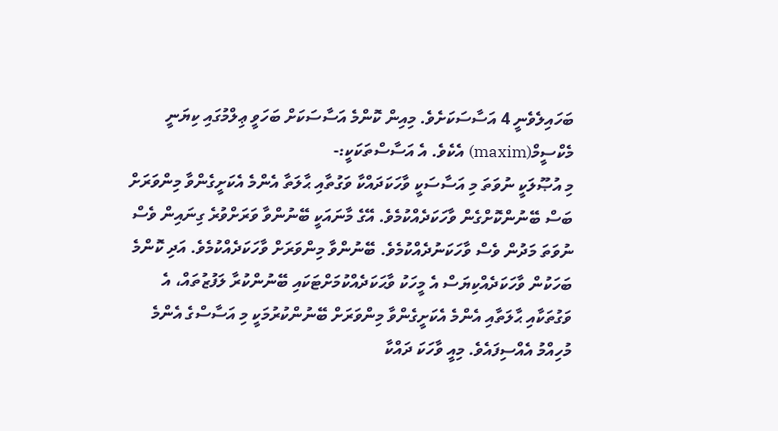ބަހައިލެވެނީ 4 އަސާސަކަށެވެ. މިއިން ކޮންމެ އަސާސަކަށް ބަހަވީ ޢިލްމުގައި ކިޔަނީ މެކްސީމް(maxim) އެކެވެ. އެ އަސާސްތަކަކީ:-
މި އުޞޫލަކީ ނުވަތަ މި އަސާސަކީ ވާހަކަދައްކާ ވަގުތާއި ޙާލަތާ އެންމެ އެކަށީގެންވާ މިންވަރަށް ބަސް ބޭނުންކޮށްގެން ވާހަކަދެއްކުމެވެ. އޭގެ މާނައަކީ ބޭނުންވާ ވަރަށްވުރެ ގިނައިން ވެސް ނުވަތަ މަދުން ވެސް ވާހަކަނުދެއްކުމެވެ. ބޭނުންވާ މިންވަރަށް ވާހަކަދެއްކުމެވެ. އަދި ކޮންމެ ބަހަކުން ވާހަކަދެއްކިޔަސް އެ މީހަކު ވާޙަކަދެއްކުމަށްޓަކައި ބޭނުންކުރާ ލަފުޒުތައް، އެ ވަގުތަކާއި ޙާލަތާއި އެންމެ އެކަށީގެންވާ މިންވަރަށް ބޭނުންކުރުމަކީ މި އަސާސްގެ އެންމެ މުހިއްމު އެއްސިފައެވެ. މިއީ ވާހަކަ ދައްކާ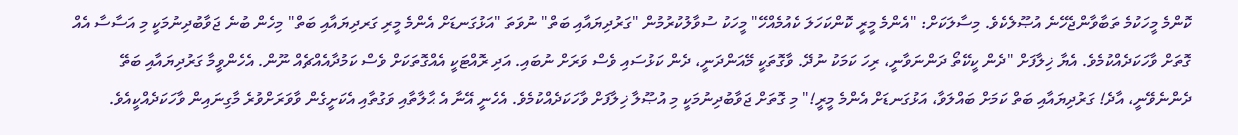ކޮންމެ މީހަކުމެ ތަބާވާންޖެހޭނެ އުޞޫލެކެވެ. މިސާލަކަށް: "އެންމެ މީރީ ކޮންކަހަލަ ކެއުމެއްހޭ" މީހަކު ސުވާލުކުރުމުން "ގަރުދިޔައާއި ބަތް" ނުވަތަ "އަޅުގަނޑަށް އެންމެ މީރި ގަރދިޔައާއި ބަތް" މިހެން ބުނެ ޖަވާބުދިނުމަކީ މި އަސާސާ އެއް ގޮތަށް ވާހަކަދެއްކުމެވެ. އެޔާ ޚިލާފަށް "ދެން ކީކޭތޯ ދަންނަވާނީ، ރިހަ ކަމަކު ނުދޭ. ވާގޮތަކީ މޭއަންދަނީ، ދެން ކަޅުސައި ވެސް ވަރަށް ނުބައި. އަދި ރޮއްޓަކީ އެއްގޮތަކަށް ވެސް ކަމުދާއެއްޗެއް ނޫން. އެހެންވީމާ ގަރުދިޔައާއި ބަތޭ ދެންނެވޭނީ، އާދެ! ގަރުދިޔައާއި ބަތް ކަމަށް ބައްލަވާ، އަޅުގަނޑަށް އެންމެ މީރީ!" މި ގޮތަށް ޖަވާބުދިނުމަކީ މި އުޞޫލާ ޚިލާފަށް ވާހަކަދެއްކުމެވެ. އެހެނީ އޭނާ އެ ޙާލާތާއި ވަގުތާއި އެކަށީގެން ވާވަރަށްވުރެ މާގިނައިން ވާހަކަދެއްކީއެވެ.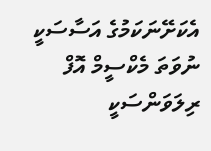އެކަށޭނަކަމުގެ އަސާސަކީ ނުވަތަ މެކްސީމް އޮފް ރިލަވަންސަކީ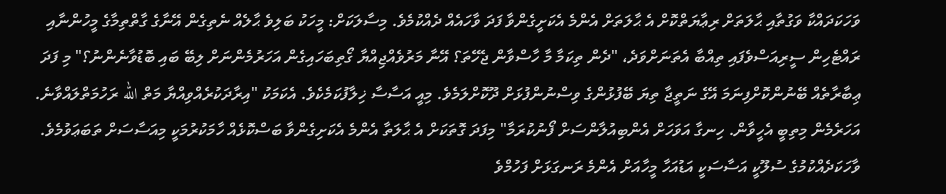ވަހަކަދައްކާ ވަގުތާއި ޙާލަތަށް ރިޢާޔަތްކޮށް އެ ޙާލަތަށް އެންމެ އެކަށީގެންވާ ފަދަ ވާހައެއް ދެއްކުމެވެ. މިސާލަކަށް: މީހަކު ބަލިވެ ޙާލެއް ނެތިގެން އޭނާގެ ގާތްތިމާގެ މީހުންނާއި ރައްޓެހިން ސީރިއަސްވެފައި ތިއްބާ އެތަނަށްވަދެ، "ދެން ތިކަމާ މާ ހާސްވާން ޖެހޭތަ؟ އޭނާ މަރުވެއްޖިއްޔާ ގޯތިބަހައިގެން އަހަރުމެންނަށް ލިބޭ ބައި ބޮޑުވާނެންނު؟" މި ފަދަ ޢިބާރާތެއް ބޭނުންކޮށްފިނަމަ އޭގެ ނަތީޖާ ތިޔަ ބޭފުޅުންގެ ވިސްނުންފުޅަށް ދޫކޮށްލަމެވެ. މިއީ އަސާސާ ޚިލާފުކަމެކެވެ. އެކަމަކު "އިރާދަކުރެއްވިއްޔާ މަތް الله ރަހުމަތްލައްވާނެ. އަހަރެމެން މިތިބީ އެހީވާން. ހިނގާ އަވަހަށް އެންބިއުލާންސަށް ފޯނުކުރަމާ" މިފަދަ ގޮތަކަށް އެ ޙާލަތާ އެންމެ އެކަށިގެންވާ ބަސްކޮޅެއް ހާމަކުރުމަކީ މިއަސާސަށް ތަބަޢަވުމެވެ.
ވާހަކަދެއްކުމުގެ ސުލޫކީ އަސާސަކީ އަޑުއަހާ މީހާއަށް އެންމެ ރަނގަޅަށް ފަހުމްވެ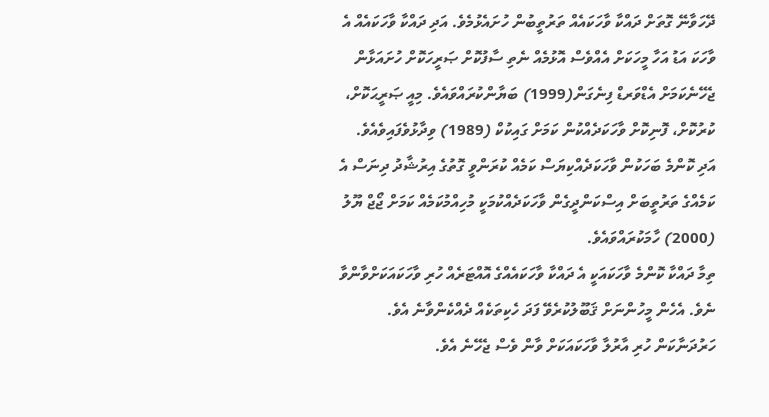ދޭހަވާނޭ ގޮތަށް ދައްކާ ވާހަކައެއް ތަރުތީބުން ހުށައެޅުމެވެ. އަދި ދައްކާ ވާހަކައެއް އެ ވާހަކަ އަޑު އަހާ މީހަކަށް އެއްވެސް އޮޅުމެއް ނެތި ސާފުކޮށް ޞަރީހަކޮށް ހުށައަޅާން ޖެހޭނެކަމަށް އެޑްވަރޑް ފިނެގަން(1999) ބަޔާންކުރައްވައެވެ. މިއީ ޞަރީޙަކޮށް، ކުރުކޮށް، ފޮނިކޮށް ވާހަކަދެއްކުން ކަމަށް ގައިކުކް (1989) ވިދާޅުވެފައިވެއެވެ.
އަދި ކޮންމެ ބަހަކުން ވާހަކަދެއްކިޔަސް ކަމެއް ކުރަންވީ ގޮތުގެ އިރުޝާދު ދިނަސް އެ ކަމެއްގެ ތަރުތީބަށް އިސްކަންދީގެން ވާހަކަދެއްކުމަކީ މުހިއްމުކަމެއް ކަމަށް ޖޯޖް ޔޫލު (2000) ހާމަކުރައްވައެވެ.
ތިމާ ދައްކާ ކޮންމެ ވާހަކައަކީ އެ ދައްކާ ވާހަކައެއްގެ އޮއްޓަރެއް ހުރި ވާހަކައަކަށްވާންވާ ނެވެ. އެހެން މީހުންނަށް ޤަބޫލުކުރެވޭ ފަދަ ހެކިތަކެއް ދެއްކެންވާނެ އެވެ. ހަރުދަނާކަން ހުރި އާރުލާ ވާހަކައަކަށް ވާން ވެސް ޖެހޭނެ އެވެ.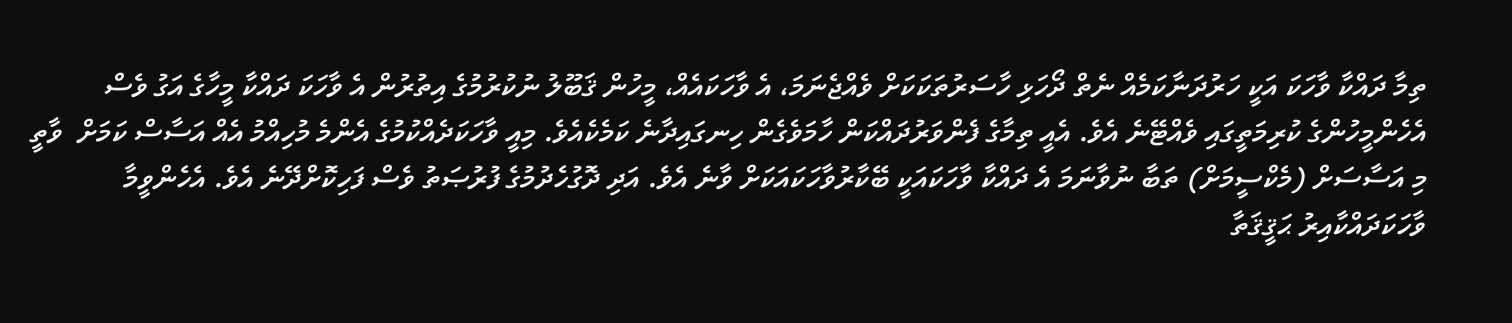ތިމާ ދައްކާ ވާހަކަ އަކީ ހަރުދަނާކަމެއް ނެތް ދޯހަޅި ހާސަރުތަކަކަށް ވެއްޖެނަމަ، އެ ވާހަކައެއް، މީހުން ޤަބޫލު ނުކުރުމުގެ އިތުރުން އެ ވާހަކަ ދައްކާ މީހާގެ އަގު ވެސް އެހެންމީހުންގެ ކުރިމަތީގައި ވެއްޓޭނެ އެވެ. އެއީ ތިމާގެ ފެންވަރުދައްކަން ހާމަވެގެން ހިނގައިދާނެ ކަމެކެއެވެ. މިއީ ވާހަކަދެއްކުމުގެ އެންމެ މުހިއްމު އެއް އަސާސް ކަމަށް  ވާތީ މި އަސާސަށް (މެކްސީމަށް) ތަބާ ނުވާނަމަ އެ ދައްކާ ވާހަކައަކީ ބޭކާރުވާހަކައަކަށް ވާނެ އެވެ. އަދި ދޮގުހެދުމުގެ ފުރުޞަތު ވެސް ފަހިކޮށްދޭނެ އެވެ. އެހެންވީމާ ވާހަކަދައްކާއިރު ޙަޤީޤަތާ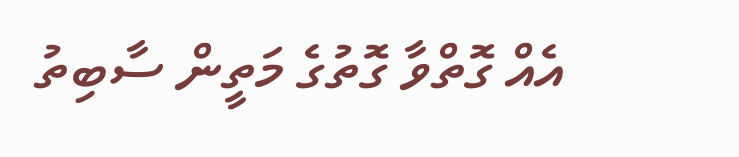އެއް ގޮތްވާ ގޮތުގެ މަތީން ސާބިތު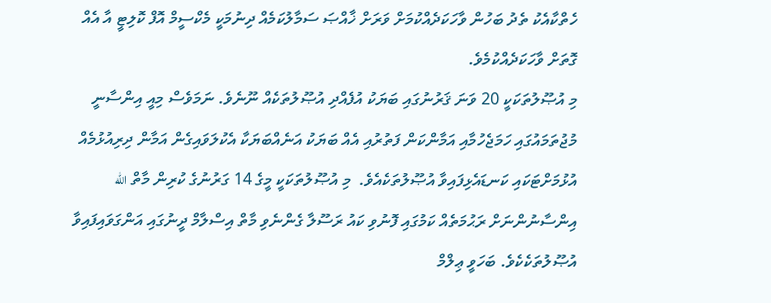ހެތްކާއެކު ތެދު ބަހުން ވާހަކަދެއްކުމަށް ވަރަށް ޚާއްޞަ ސަމާލުކަމެއް ދިނުމަކީ މެކްސީމް އޮފް ކޮލިޓީ އާ އެއް ގޮތަށް ވާހަކަދެއްކުމެވެ.
މި އުޞޫލުތަކަކީ 20 ވަނަ ޤަރުނުގައި ބަޔަކު އުފެއްދި އުޞޫލުތަކެއް ނޫނެވެ. ނަމަވެސް މިއީ އިންސާނީ މުޖުތަމައުގައި ހަމަޖެހުމާއި އަމާންކަން ފަތުރުއި އެއް ބަޔަކު އަނެއްބަޔަކާ އެކުލަވައިގެން އަމާން ދިރިއުޅުމެއް އުޅުމަށްޓަކައި ކަނޑައެޅިފައިވާ އުޞޫލުތަކެއެވެ.  މި އުޞޫލުތަކަކީ މީގެ 14 ގަރުނުގެ ކުރިން މާތް الله އިންސާނުންނަށް ރަޙުމަތެއް ކަމުގައި ފޮނުވި ކައު ރަސޫލާ ގެންނެވި މާތް އިސްލާމް ދީނުގައި އަންގަވައިފައިވާ އުޞޫލުތަކެކެވެ. ބަހަވީ ޢިލްމް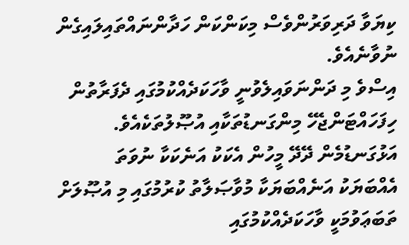ކިޔަވާ ދަރިވަރުންވެސް މިކަންކަން ހަދާންނައްތައިލައިގެން ނުވާނެއެވެ.
އިސްވެ މި ދަންނަވައިލެވުނީ ވާހަކަދެއްކުމުގައި ދެފަރާތުން ހިފަހައްޓަންޖެހޭ މިންގަނޑުތަކާއި އުޞޫލުތަކެއެވެ. އަޅުގަނޑުމެން ދޭދޭ މީހުން އެކަކު އަނެކަކާ ނުވަތަ އެއްބަޔަކު އަނެއްބަޔަކާ މުވާޞަލާތު ކުރުމުގައި މި އުޞޫލަށް ތަބަޢަވުމަކީ ވާހަކަދެއްކުމުގައި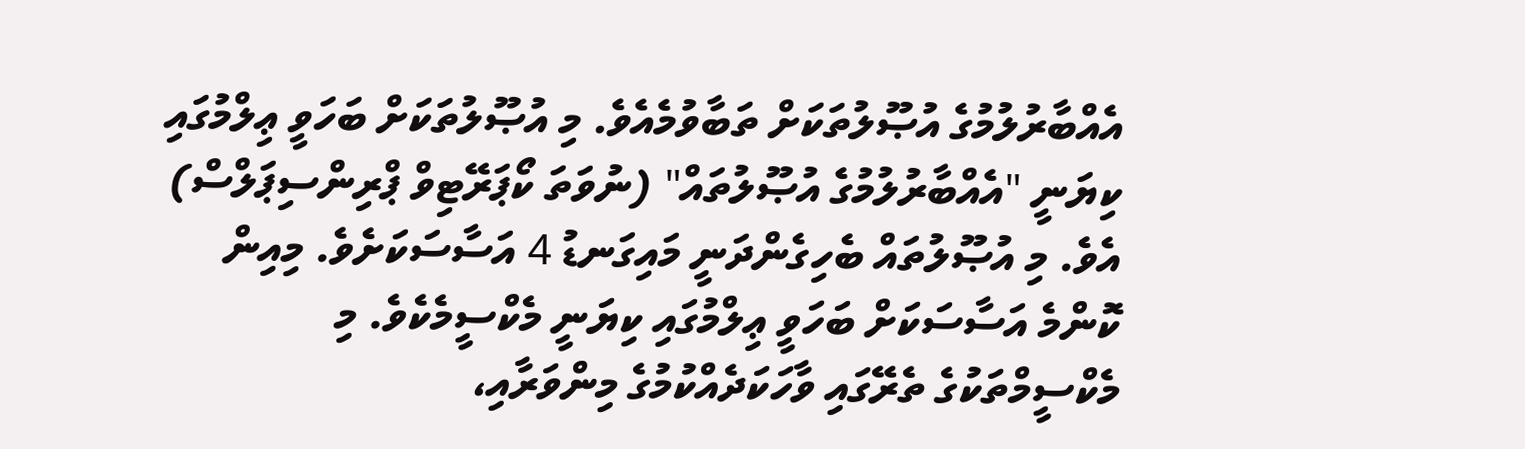އެއްބާރުލުމުގެ އުޞޫލުތަކަށް ތަބާވުމެއެވެ. މި އުޞޫލުތަކަށް ބަހަވީ ޢިލްމުގައި ކިޔަނީ "އެއްބާރުލުމުގެ އުޞޫލުތައް" (ނުވަތަ ކޯޕަރޭޓިވް ޕްރިންސިޕަލްސް) އެވެ. މި އުޞޫލުތައް ބެހިގެންދަނީ މައިގަނޑު 4 އަސާސަކަށެވެ. މިއިން ކޮންމެ އަސާސަކަށް ބަހަވީ ޢިލްމުގައި ކިޔަނީ މެކްސީމެކެވެ. މި މެކްސީމްތަކުގެ ތެރޭގައި ވާހަކަދެއްކުމުގެ މިންވަރާއި،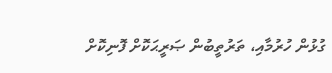ގުޅުން ހުރުމާއި، ތަރުތީބުން ޞަރީޙަކޮށް ފޮނިކޮށް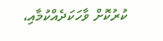ކުރުކޮށް ވާހަކަދެއްކުމާއި،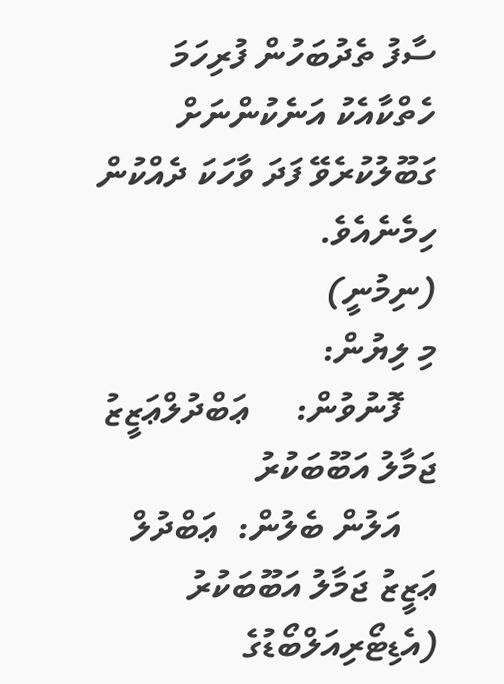ސާފު ތެދުބަހުން ފުރިހަމަ ހެތްކާއެކު އަނެކުންނަށް ގަބޫލުކުރެވޭ ފަދަ ވާހަކަ ދެއްކުން ހިމެނެއެވެ.
(ނިމުނީ)
މި ލިޔުން:
    ފޮނުވުން:     ޢަބްދުލްޢަޒީޒު ޖަމާލު އަބޫބަކުރު
    އަލުން ބެލުން:  ޢަބްދުލް ޢަޒީޒު ޖަމާލު އަބޫބަކުރު (އެޑިޓޯރިއަލްބޯޑުގެ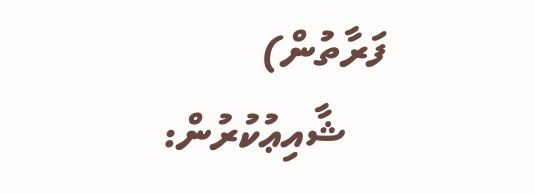ފަރާތުން)
    ޝާއިޢުކުރުން: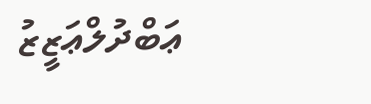ޢަބްދުލްޢަޒީޒު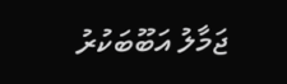ޖަމާލު އަބޫބަކުރު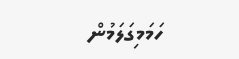ހަމަމިގަލަމުން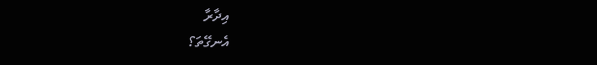އިދާރާ
އެނގޭތަ؟